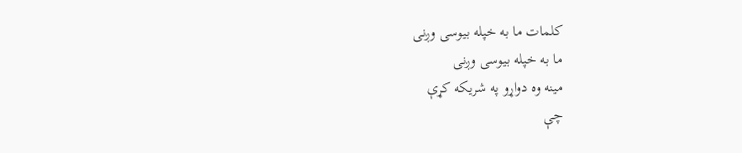كلمات ما به خپله بیوسی وږنی
ما به خپله بیوسی وږنی
مينه وه دواړو په شريکه کړې
چې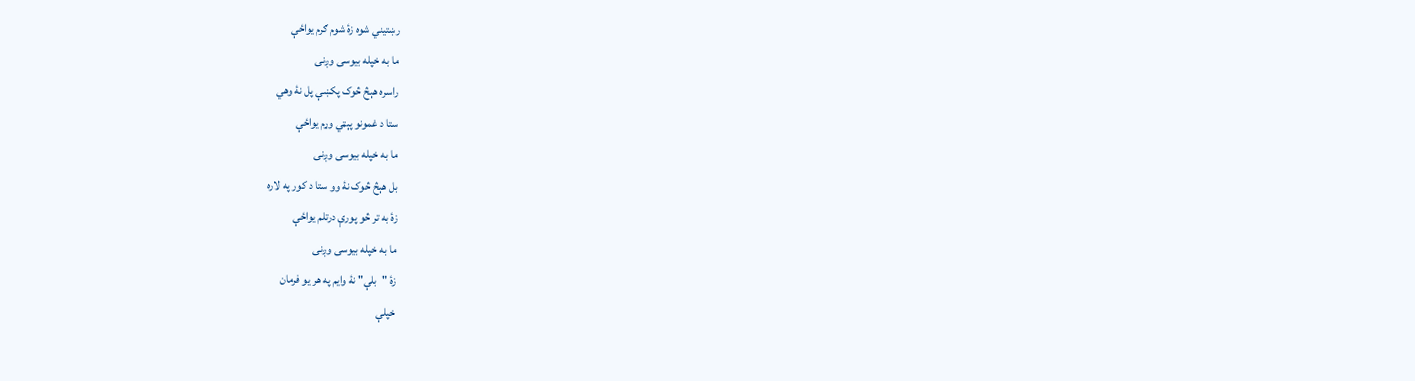رښتيني شوه زۀ شوم ګرم يواځې
ما به خپله بیوسی وږنی
راسره هېڅ څوک پکښې پل نۀ وهي
ستا د غمونو پېټي وړم يواځې
ما به خپله بیوسی وږنی
بل هېڅ څوک نۀ وو ستا د کور په لاره
زۀ به تر څو پورې درتلم يواځې
ما به خپله بیوسی وږنی
زۀ "بلې" نۀ وايم په هر يو فرمان
خپلې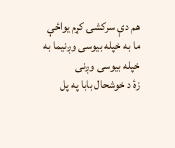هم دې سرکشۍ کړم يواځې
ما به خپله بیوسی وږنیما به خپله بیوسی وږنی
زۀ د خوشحال بابا په پل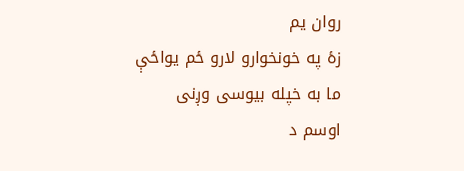روان يم
زۀ په خونخوارو لارو ځم يواځې
ما به خپله بیوسی وږنی
اوسم د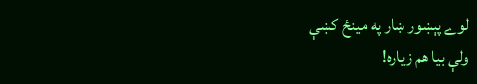لوے پېښور ښار په مينځ کښې
ولې بیا هم زياره!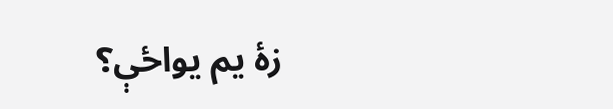زۀ يم يواځې؟